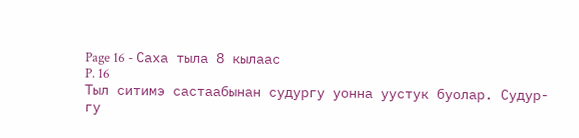Page 16 - Саха тыла 8 кылаас
P. 16
Тыл ситимэ састаабынан судургу уонна уустук буолар. Судур-
гу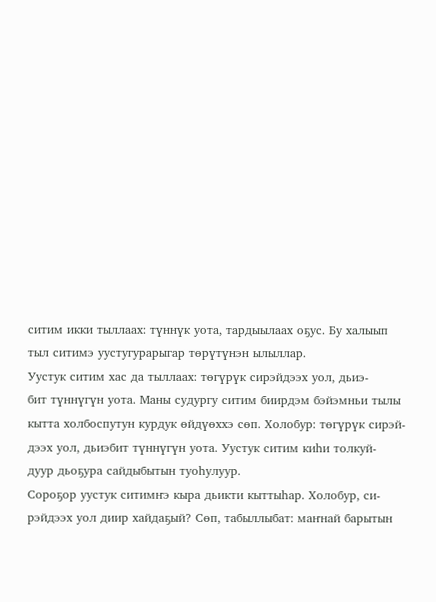ситим икки тыллаах: түннүк уота, тардыылаах оҕус. Бу халыып
тыл ситимэ уустугурарыгар төрүтүнэн ылыллар.
Уустук ситим хас да тыллаах: төгүрүк сирэйдээх уол, дьиэ-
бит түннүгүн уота. Маны судургу ситим биирдэм бэйэмньи тылы
кытта холбоспутун курдук өйдүөххэ сөп. Холобур: төгүрүк сирэй-
дээх уол, дьиэбит түннүгүн уота. Уустук ситим киһи толкуй-
дуур дьоҕура сайдыбытын туоһулуур.
Сороҕор уустук ситимҥэ кыра дьикти кыттыһар. Холобур, си-
рэйдээх уол диир хайдаҕый? Сөп, табыллыбат: маҥнай барытын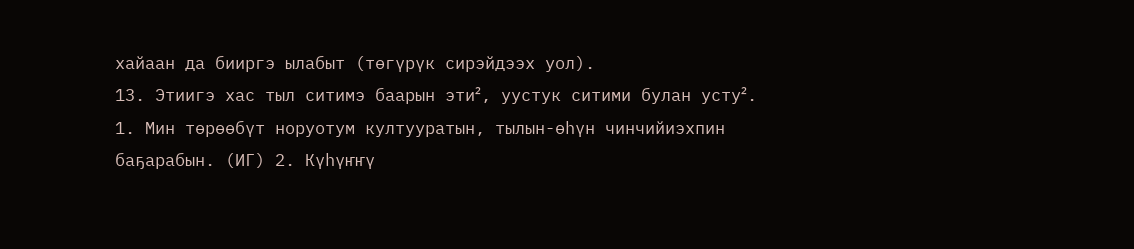хайаан да бииргэ ылабыт (төгүрүк сирэйдээх уол).
13. Этиигэ хас тыл ситимэ баарын эти², уустук ситими булан усту².
1. Мин төрөөбүт норуотум култууратын, тылын-өһүн чинчийиэхпин
баҕарабын. (ИГ) 2. Күһүҥҥү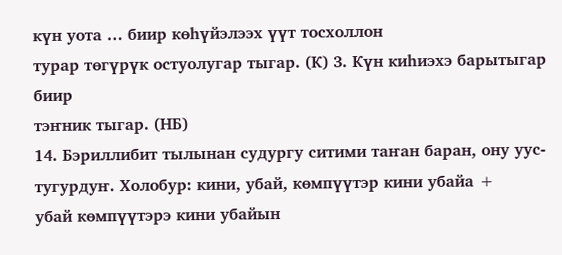күн уота … биир көһүйэлээх үүт тосхоллон
турар төгүрүк остуолугар тыгар. (К) 3. Күн киһиэхэ барытыгар биир
тэҥник тыгар. (НБ)
14. Бэриллибит тылынан судургу ситими таҥан баран, ону уус-
тугурдуҥ. Холобур: кини, убай, көмпүүтэр кини убайа +
убай көмпүүтэрэ кини убайын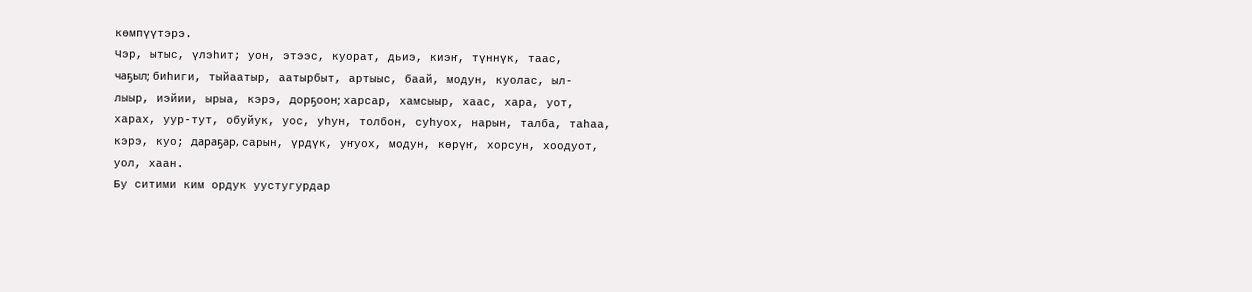көмпүүтэрэ.
Чэр, ытыс, үлэһит; уон, этээс, куорат, дьиэ, киэҥ, түннүк, таас,
чаҕыл; биһиги, тыйаатыр, аатырбыт, артыыс, баай, модун, куолас, ыл-
лыыр, иэйии, ырыа, кэрэ, дорҕоон; харсар, хамсыыр, хаас, хара, уот,
харах, уур-тут, обуйук, уос, уһун, толбон, суһуох, нарын, талба, таһаа,
кэрэ, куо; дараҕар, сарын, үрдүк, уҥуох, модун, көрүҥ, хорсун, хоодуот,
уол, хаан.
Бу ситими ким ордук уустугурдар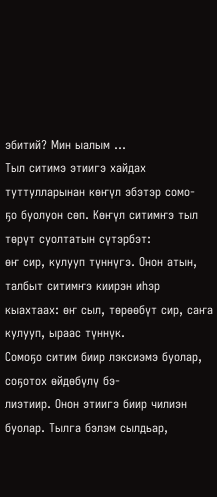эбитий? Мин ыалым …
Тыл ситимэ этиигэ хайдах туттулларынан көҥүл эбэтэр сомо-
ҕо буолуон сөп. Көҥүл ситимҥэ тыл төрүт суолтатын сүтэрбэт:
өҥ сир, кулууп түннүгэ. Онон атын, талбыт ситимҥэ киирэн иһэр
кыахтаах: өҥ сыл, төрөөбүт сир, саҥа кулууп, ыраас түннүк.
Сомоҕо ситим биир лэксиэмэ буолар, соҕотох өйдөбүлү бэ-
лиэтиир. Онон этиигэ биир чилиэн буолар. Тылга бэлэм сылдьар,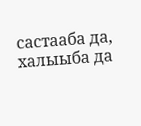састааба да, халыыба да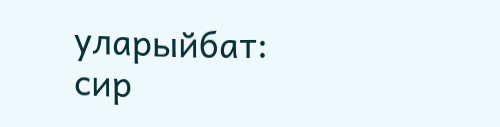уларыйбат: сир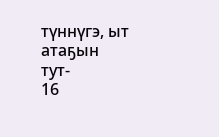түннүгэ, ыт атаҕын тут-
16